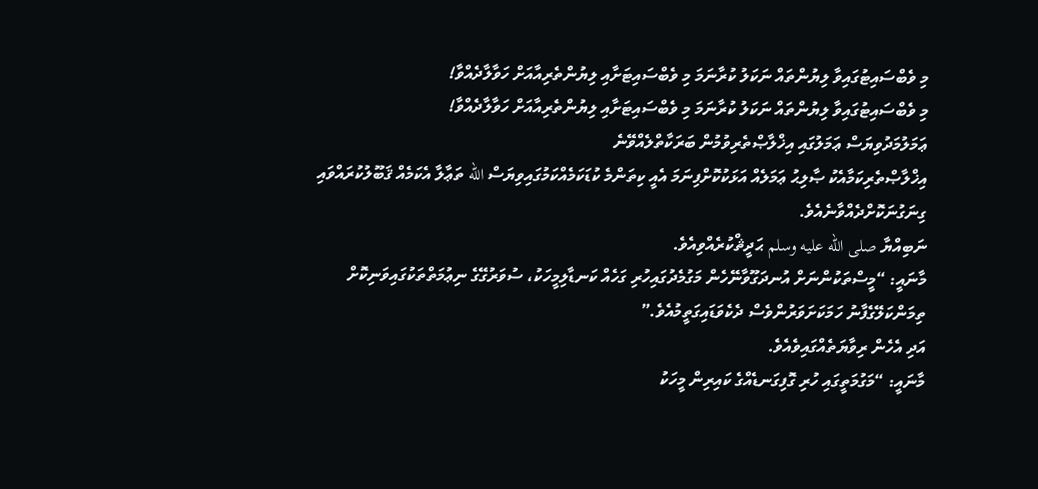މި ވެބްސައިޓުގައިވާ ލިޔުންތައް ނަކަލު ކުރާނަމަ މި ވެބްސައިޓަށާއި ލިޔުންތެރިއާއަށް ހަވާލާދެއްވާ!
މި ވެބްސައިޓުގައިވާ ލިޔުންތައް ނަކަލު ކުރާނަމަ މި ވެބްސައިޓަށާއި ލިޔުންތެރިއާއަށް ހަވާލާދެއްވާ!
ޢަމަލުމަދުވިޔަސް ޢަމަލުގައި އިޚްލާޞްތެރިވުމުން ބަރަކާތްލެއްވޭނެ
އިޚްލާޞްތެރިކަމާއެކު ޞާލިޙު ޢަމަލެއް އަޅަކުކޮށްފިނަމަ އެއީ ކިތަންމެ ކުޑަކަމެއްކަމުގައިވިޔަސް الله ތަޢާލާ އެކަމެއް ޤަބޫލުކުރައްވައި ގިނަގުނަކޮށްދެއްވާނެއެވެ.
ނަބިއްޔާ صلى الله عليه وسلم ޙަދީޘްކުރެއްވިއެވެ.
މާނައީ: “މީސްތަކުންނަށް އުނދަގޫވާނޭހެން މަގުމެދުގައިހުރި ގަހެއް ކަނޑާލިމީހަކު، ސުވަރުގޭގެ ނިޢުމަތްތަކުގައިވަނިކޮށް ތިމަންކަލޭގެފާނު ހަމަކަށަވަރުންވެސް ދެކެވަޑައިގަތީމުއެވެ.”
އަދި އެހެން ރިވާޔަތެއްގައިވެއެވެ.
މާނައީ: “މަގުމަތީގައި ހުރި ގޮފިގަނޑެއްގެ ކައިރިން މީހަކު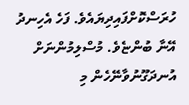ހުރަސްކޮށްފައިދިޔައެވެ. ފަހެ އެހިނދު އޭނާ ބުންޏެވެ. މުސްލިމުންނަށް އުނދަގޫނުވާނޭހެން މި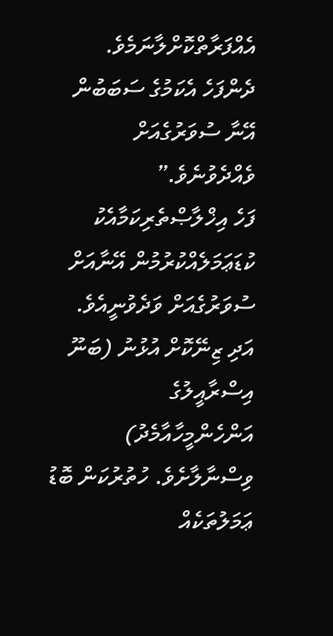އެއްފަރާތްކޮށްލާނަމެވެ. ދެންފަހެ އެކަމުގެ ސަބަބުން އޭނާ ސުވަރުގެއަށް ވެއްދެވުނެވެ.”
ފަހެ އިޚްލާޞްތެރިކަމާއެކު ކުޑަޢަމަލެއްކުރުމުން އޭނާއަށް ސުވަރުގެއަށް ވަދެވުނީއެވެ.
އަދި ޒިނޭކޮށް އުޅުނު (ބަނޫ އިސްރާއީލުގެ އަންހެންމީހާއާމެދު) ވިސްނާލާށެވެ. ހުތުރުކަން ބޮޑު ޢަމަލުތަކެއް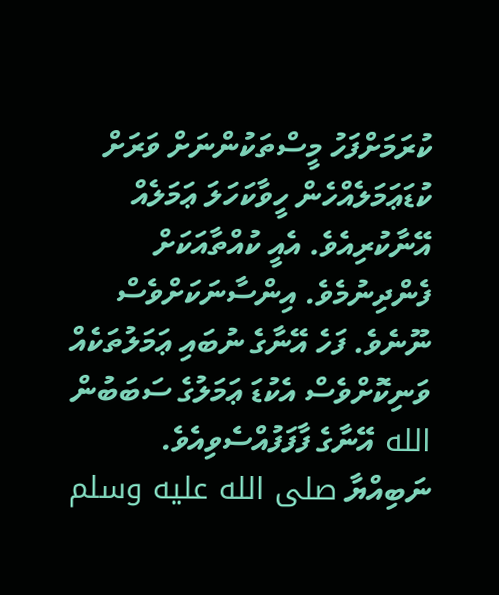ކުރަމަށްފަހު މީސްތަކުންނަށް ވަރަށް ކުޑަޢަމަލެއްހެން ހީވާކަހަލަ ޢަމަލެއް އޭނާކުރިއެވެ. އެއީ ކުއްތާއަކަށް ފެންދިނުމެވެ. އިންސާނަކަށްވެސް ނޫނެވެ. ފަހެ އޭނާގެ ނުބައި ޢަމަލުތަކެއް ވަނިކޮށްވެސް އެކުޑަ ޢަމަލުގެ ސަބަބުން الله އޭނާގެ ފާފަފުއްސެވިއެވެ.
ނަބިއްޔާ صلى الله عليه وسلم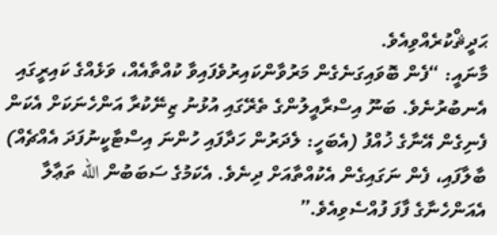ޙަދީޘްކުރެއްވިއެވެ.
މާނައީ: “ފެން ބޮވައިގަނެގެން މަރުވާންކައިރުވެފައިވާ ކުއްތާއެއް، ވަޅެއްގެ ކައިރީގައި އެނބުރުނެވެ. ބަނޫ އިސްރާއީލުންގެ ތެރޭގައި އުޅުނު ޒިނޭކުރާ އަންހެނަކަށް އެކަން ފެނިގެން އޭނާގެ ޚުއްފު (އެބަހީ: ލެދަރުން ހަދާފައި ހުންނަ އިސްޓާކީނުފަދަ އެއްޗެއް) ބާލާފައި، ފެން ނަގައިގެން އެކުއްތާއަށް ދިނެވެ. އެކަމުގެ ސަބަބުން الله ތަޢާލާ އެއަންހެނާގެ ފާފަ ފުއްސެވިއެވެ.”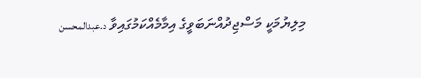މިލިޔުމަކީ މަސްޖިދުއްނަބަވީގެ އިމާމެއްކަމުގައިވާ د.عبدالمحسن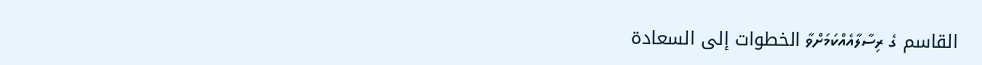القاسم ގެ ރިސާލާއެއްކަމަށްވާ الخطوات إلى السعادة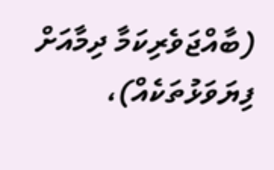(ބާއްޖަވެރިކަމާ ދިމާއަށް ފިޔަވަޅުތަކެއް)،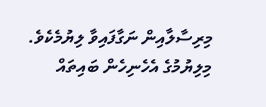މިރިސާލާއިން ނަގާފައިވާ ލިޔުމެކެވެ.
މިލިޔުމުގެ އެހެނިހެން ބައިތައް